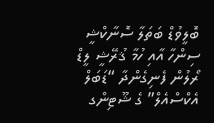ބޮލީވުޑް ބަތަލާ ސޮނާކްޝީ ސިންހާ އާއި ހުމާ ޤުރޭޝީ ލީޑް ރޯލުން ފެނިގެންދާ “ޑަބަލް އެކްސްއެލް” ގެ ޝޫޓިންގ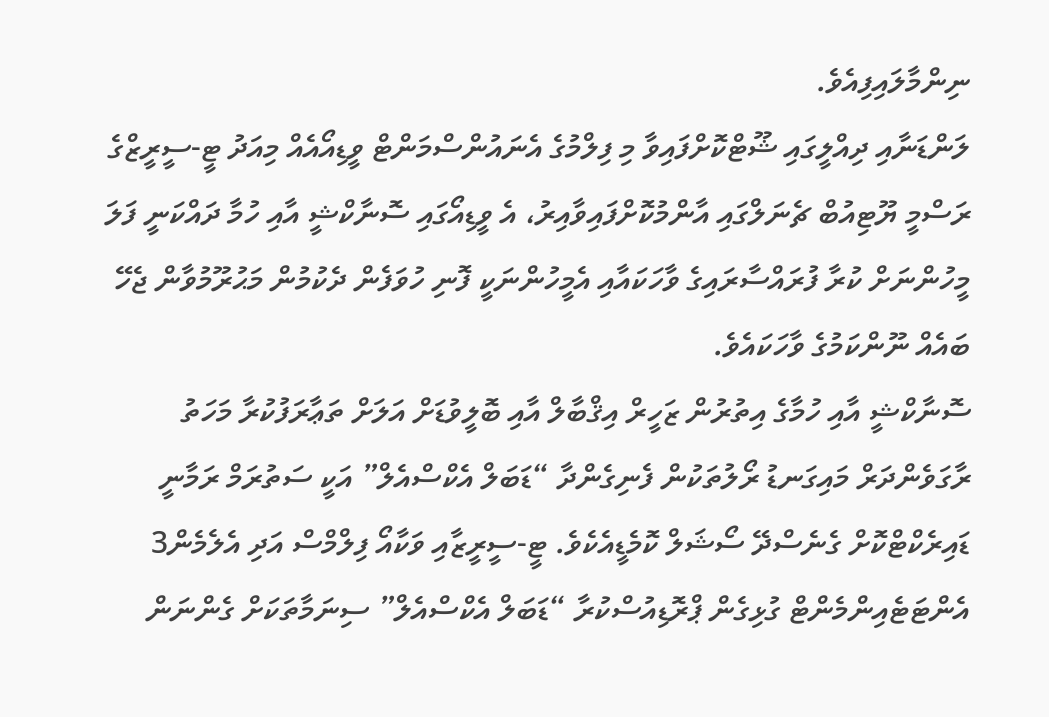ނިންމާލައިފިއެވެ.
ލަންޑަނާއި ދިއްލީގައި ޝޫޓްކޮށްފައިވާ މި ފިލްމުގެ އެނައުންސްމަންޓް ވީޑިއޯއެއް މިއަދު ޓީ-ސީރީޒްގެ ރަސްމީ ޔޫޓިއުބް ޗެނަލްގައި އާންމުކޮށްފައިވާއިރު، އެ ވީޑިއޯގައި ސޮނާކްޝީ އާއި ހުމާ ދައްކަނީ ފަލަ މީހުންނަށް ކުރާ ފުރައްސާރައިގެ ވާހަކައާއި އެމީހުންނަކީ ފޮނި ހުވަފެން ދެކުމުން މަޙުރޫމުވާން ޖެހޭ ބައެއް ނޫންކަމުގެ ވާހަކައެވެ.
ސޮނާކްޝީ އާއި ހުމާގެ އިތުރުން ޒަހީރް އިޤްބާލް އާއި ބޮލީވުޑަށް އަލަށް ތަޢާރަފުކުރާ މަހަތު ރާގަވެންދަރް މައިގަނޑު ރޯލުތަކުން ފެނިގެންދާ “ޑަބަލް އެކްސްއެލް” އަކީ ސަތުރަމް ރަމާނީ ޑައިރެކްޓްކޮށް ގެނެސްދޭ ސޯޝަލް ކޮމެޑީއެކެވެ. ޓީ-ސީރީޒާއި ވަކާއޯ ފިލްމްސް އަދި އެލެމެން3 އެންޓަޓެއިންމެންޓް ގުޅިގެން ޕްރޮޑިއުސްކުރާ “ޑަބަލް އެކްސްއެލް” ސިނަމާތަކަށް ގެންނަން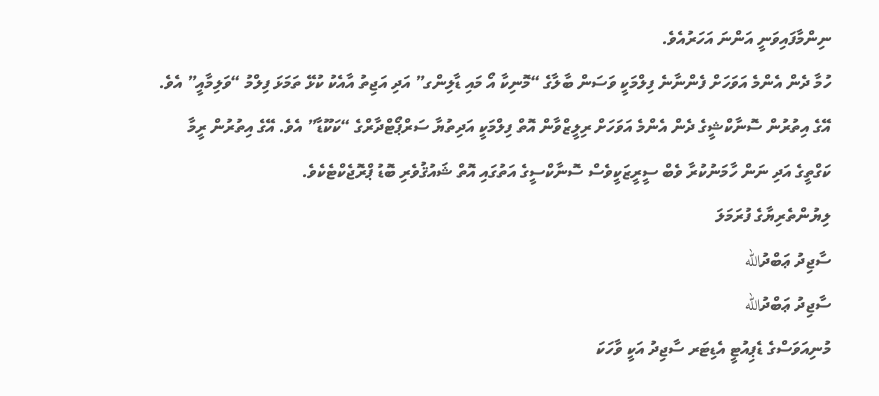ނިންމާފައިވަނީ އަންނަ އަހަރުއެވެ.
ހުމާ ދެން އެންމެ އަވަހަށް ފެންނާނެ ފިލްމަކީ ވަސަން ބާލާގެ “މޮނިކާ އޯ މައި ޑާލިންގ” އަދި އަޖިތު އާއެކު ކުޅޭ ތަމަޅަ ފިލްމު “ވަލިމާއީ” އެވެ. އޭގެ އިތުރުން ސޮނާކްޝީގެ ދެން އެންމެ އަވަހަށް ރިލީޒްވާން އޮތް ފިލްމަކީ އަދިތުޔާ ސަރްޕޯޓްދާރްގެ “ކަކޫޑާ” އެވެ. އޭގެ އިތުރުން ރީމާ ކަގްތީގެ އަދި ނަން ހާމަނުކުރާ ވެބް ސީރީޒަކީވެސް ސޮނާކްސީގެ އަތުގައި އޮތް ޝައުޤުވެރި ބޮޑު ޕްރޮޖެކްޓެކެވެ.
ލިޔުންތެރިޔާގެ ފުރަމަލަ
ސާޖިދު ޢަބްދުالله
ސާޖިދު ޢަބްދުالله
މުނިއަވަސްގެ ޑެޕިއުޓީ އެޑިޓަރ ސާޖިދު އަކީ ވާހަކަ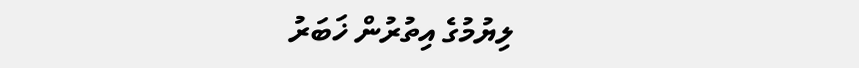ލިޔުމުގެ އިތުރުން ޚަބަރު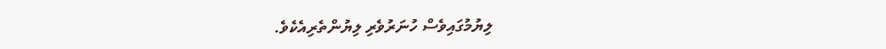ލިޔުމުގައިވެސް ހުނަރުވެރި ލިޔުންތެރިއެކެވެ.